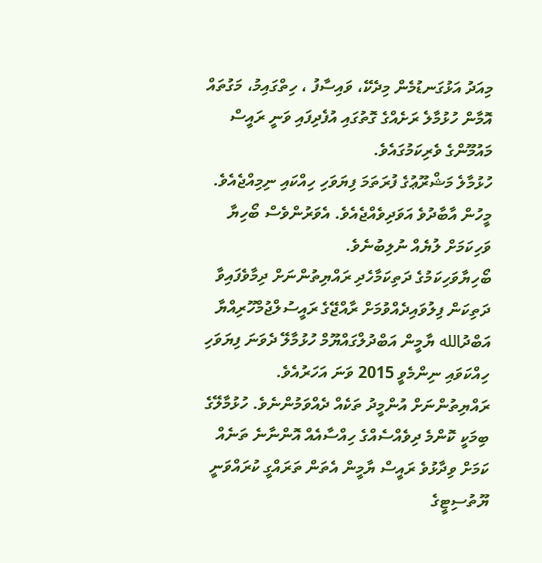މިއަދު އަޅުގަނޑުމެން މިދެކޭ، ވައިސާފު ، ހިތްގައިމު، މަގުތައް އޮމާން ހުޅުމާލެ ރަށެއްގެ ގޮތުގައި އުފެދިފައި ވަނީ ރައީސް މައުމޫންގެ ވެރިކަމުގައެވެ.
ހުޅުމާލެ މަޝްރޫޢުގެ ފުރަތަމަ ފިޔަވަހި ހިއްކައި ނިމިއްޖެއެވެ. މީހުން އާބާދުވެ އަވަދިވެއްޖެއެވެ. އެވަރުންވެސް ބޯހިޔާ ވަހިކަމަށް ލުޔެއް ނުލިބުނެވެ.
ބޯހިޔާވަހިކަމުގެ ދަތިކަމާހެދި ރައްޔިތުންނަށް ދިމާވެފައިވާ ދަތިކަން ފިލުވައިދެއްވުމަށް ރާއްޖޭގެ ރައީސުލްޖުމްހޫރިއްޔާ އަބްދުالله ޔާމީން އަބްދުލްގައްޔޫމް ހުޅުމާލޭ ދެވަނަ ފިޔަވަހި ހިއްކަވައި ނިންމެވީ 2015 ވަނަ އަހަރުއެވެ. ރައްޔިތުންނަށް އުންމީދު ތަކެއް ދެއްވަމުންނެވެ. ހުޅުމާލޭގެ ބިމަކީ ކޮންމެ ދިވެއްސެއްގެ ހިއްސާއެއް އޮންނާނެ ތަނެއް ކަމަށް ވިދާޅުވެ ރައީސް ޔާމީން އެތަން ތަރައްގީ ކުރައްވަނީ ޔޫތުސިޓީގެ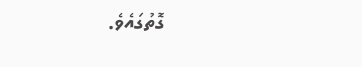ގޮތުގައެވެ.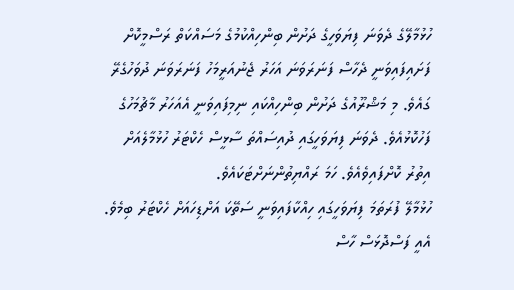ހުޅުމާލޭގެ ދެވަނަ ފިޔަވަހީގެ ދަށުން ބިންހިއްކުމުގެ މަސައްކަތް ރަސްމީކޮށް ފަށައިފައިވަނީ ދެހާސް ފަނަރަވަނަ އަހަރު ޖެނުއަރީމަހު ފަނަރަވަނަ ދުވަހުގެރޭ ގައެވެ. މި މަޝްރޫއުގެ ދަށުން ބިންހިއްކައި ނިމިފައިވަނީ އެއަހަރު މާޗުމަހުގެ ފަހުކޮޅުއެވެ. ދެވަނަ ފިޔަވަހީގައި ދުއިސައްތަ ސާޅީސް ހެކްޓަރު ހުޅުމާލެއަށް އިތުރު ކޮށްފައިވެއެވެ. ހަމަ ރައްޔިތުންނަށްޓަކައެވެ.
ހުޅުމާލޭ ފުރަތަމަ ފިޔަވަހީގައި ހިއްކާފައިވަނީ ސަތޭކަ އަށްޑިހައަށް ހެކްޓަރު ބިމެވެ. އެއީ ފަސްދޮޅަސް ހާސް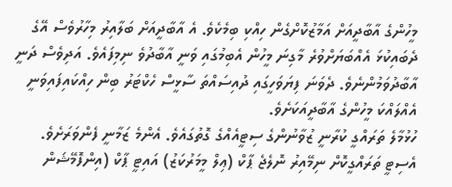މީހުންގެ އާބާދީއަށް އަމާޒުކޮށްގެން ހިއްކި ބިމެކެވެ. އެ އާބާދީއަށް ބަލާއިރު މިހާރުވެސް އޭގެ ދެބައިކުޅަ އެއްބަޔަށްވުރެ މާގިނަ މީހުން އެބިމުގައި ވަނީ އާބާދުވެ ނިމިފައެވެ. އަދިވެސް ދަނީ އާބާދުވަމުންނެވެ. ދެވަނަ ފިޔަވަހީގައި ދުއިސައްތަ ސާޅީސް ހެކްޓަރު ބިން ހިއްކައިފައިވަނީ އެއްލައްކަ މީހުންގެ އާބާދީއަކަށެވެ.
ހުޅުމާލެ ތަރައްގީ ކުރާނީ ޒުވާނުންގެ ސިޓީއެއްގެ ގޮތުގައެވެ. އެންމެ ޒަމާނީ ފެންވަރަށެވެ. އެސިޓީ ތަރައްގީކޮށް ނިމޭއިރު ނޮލެޖެ ޕާކް (ޢިލް މީމަރުކަޒު) އައިޓީ ޕާކް (އިންފޮމޭޝަން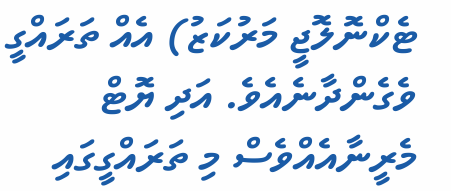ޓެކްނޮލޮޖީ މަރުކަޒު) އެއް ތަރައްގީ ވެގެންދާނެއެވެ. އަދި ޔޮޓް މެރީނާއެއްވެސް މި ތަރައްގީގައި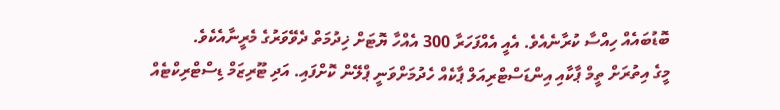ބޮޑުބައެއް ހިއްސާ ކުރާނެއެވެ. އެއީ އެއްފަހަރާ 300 އެއްހާ ޔޮޓަށް ޚިދުމަތް ދެވޭވަރުގެ މެރީނާއެކެވެ.
މީގެ އިތުރަށް ތީމް ޕާކާއި އިންޑަސްޓްރިއަލް ޕާކެއް ހެދުމަށްވަނީ ޕްލޭން ކޮށްފައި. އަދި ޓޫރިޒަމް ޑިސްޓްރިކްޓެއް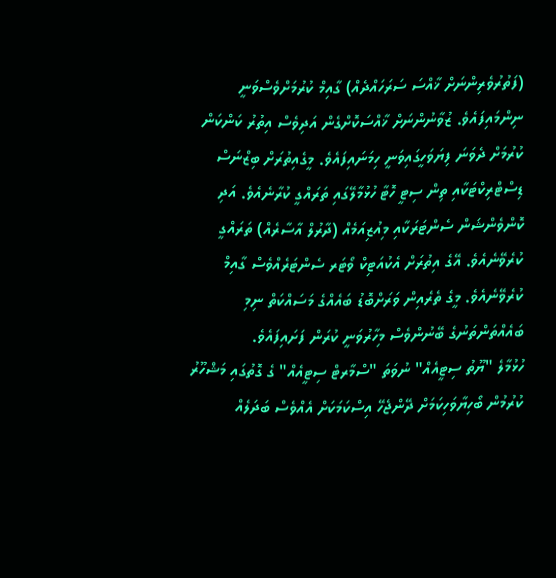(ފަތުރުވެރިންނަށް ޚާއްސަ ސަރަހައްދެއް) ގާއިމް ކުރުމަށްވެސްވަނީ ނިންމައިފައެވެ. ޒުވާނުންނަށް ޚާއްސަކޮށްގެން އަދިވެސް އިތުރު ކަންކަން ކުރުމަށް ދެވަނަ ފިޔަވަހީގައިވަނީ ހިމަނައިފައެވެ. މީގެއިތުރަށް ބިޒްނަސް ޑިސްޓްރިކްޓަކާއި ތިން ސިޓީ ހޮޓާ ހުޅުމާލޭގައި ތަރައްގީ ކުރާނެއެވެ. އަދި ކޮންވެންޝަން ސެންޓަރަކާއި މިއުޒިއަމެއް (ދާރުލް އާސާރެއް) ތަރައްގީ ކުރެވޭނެއެވެ. އޭގެ އިތުރަށް އެކުއަޓިކް ވޯޓަރ ސެންޓަރެއްވެސް ގާއިމް ކުރެވޭނެއެވެ. މީގެ ތެރެއިން ވަރަށްބޮޑު ބައެއްގެ މަސައްކަތް ނިމި ބައެއްތަންތަނުގެ ބޭނުންވެސް މިހާރުވަނީ ކުރަން ފަށައިފައެވެ.
ހުޅުމާލެ "ޔޫތު ސިޓީއެއް" ނުވަތަ "ސްމާރޓް ސިޓީއެއް" ގެ ގޮތުގައި މަޝްހޫރު ކުރުމުން ބޯހިޔާވަހިކަމަށް ދޭންޖެހޭ އިސްކަމަކަށް އެއްވެސް ބަދަލެއް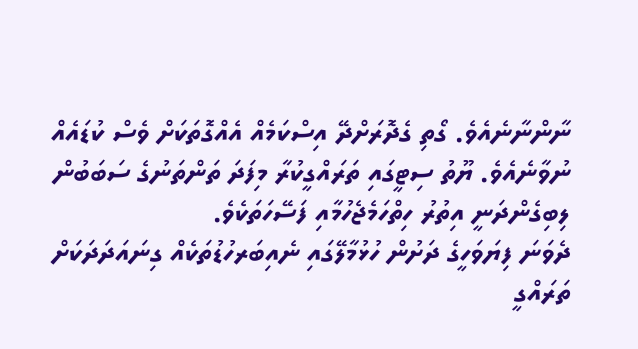ނާންނާނެއެވެ. ގޯތި ގެދޮރަށްދޭ އިސްކަމެއް އެއްގޮތަކަށް ވެސް ކުޑައެއް ނުވާނެއެވެ. ޔޫތު ސިޓީގައި ތަރައްގީކުރާ މިފަދަ ތަންތަނުގެ ސަބަބުން ލިބިގެންދަނީ އިތުރު ހިތްހަމެޖެހުމާއި ފަސޭހަތަކެވެ.
ދެވަނަ ފިޔަވަހީގެ ދަށުން ހުޅުމާލޭގައި ނެއިބަރހުޑުތަކެއް ގިނައަދަދަކަށް ތަރައްގީ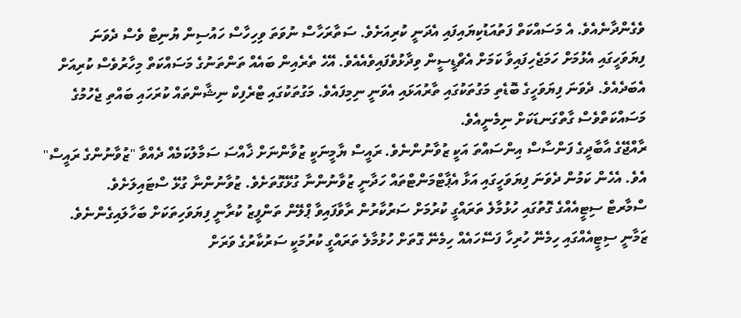ވެގެންދާނެއެވެ. އެ މަސައްކަތް ފަތުއަޑުކިޔައިފައި އެދަނީ ކުރިއަށެވެ. ސަތާރަހާސް ނުވަތަ ވިހިހާސް ހައުސިން ޔުނިޓް ވެސް ދެވަނަ ފިޔަވަހީގައި އެޅުމަށް ހަމަޖެހިފައިވާ ކަމަށް އެޗްޑީސީން ވިދާޅުވެފައިވެއެއެވެ. އޭހެ ތެރެއިން ބައެއް ތަންތަނުގެ މަސައްކަތް މިހާރުވެސް ކުރިއަށް އެބަދެއެވެ. ދެވަނަ ފިޔަވަހީގެ ބޮޑެތި މަގުތަކުގައި ތާރުއަޅައި އެވަނީ ނިމިފައެވެ. މަގުތަކުގައި ޓްރެފިކް ނިޝާންތައް ކުރަހައި ބައްތި ޖެހުމުގެ މަސައްކަތްވެސް ގާތްގަނޑަކަށް ނިމެނީއެވެ.
ރާއްޖޭގެ އާބާދީގެ ފަންސާސް އިންސައްތަ އަކީ ޒުވާނުންނެވެ. ރައީސް ޔާމީނަކީ ޒުވާންނަށް ޚާއްސަ ސަމާލުކަމެއް ދެއްވާ "ޒުވާނުންގެ ރައީސް" އެވެ. އެހެން ކަމުން ދެވަނަ ފިޔަވަހީގައި އަޅާ އެޕާޓްމަންޓްތައް ހަދާނީ ޒުވާނުންނާ ގުޅޭގޮތަށެވެ. ޒުވާނުންނާ ގުޅޭ ސްޓައިލަށެވެ.
ސްމާރޓް ސިޓީއެއްގެ ގޮތުގައި ހުޅުމާލެ ތަރައްގީ ކުރުމަށް ސަރުކާރުން ރާވާފައިވާ ޕްލޭން ތަންފީޒު ކުރާނީ ފިޔަވަހިތަކަށް ބަހާލައިގެންނެވެ. ޒަމާނީ ސިޓީއެއްގައި ހިމެނޭ ހުރިހާ ފަސޭހައެއް ހިމެނޭ ގޮތަށް ހުޅުމާލެ ތަރައްގީ ކުރުމަކީ ސަރުކާރުގެ ވަރަށް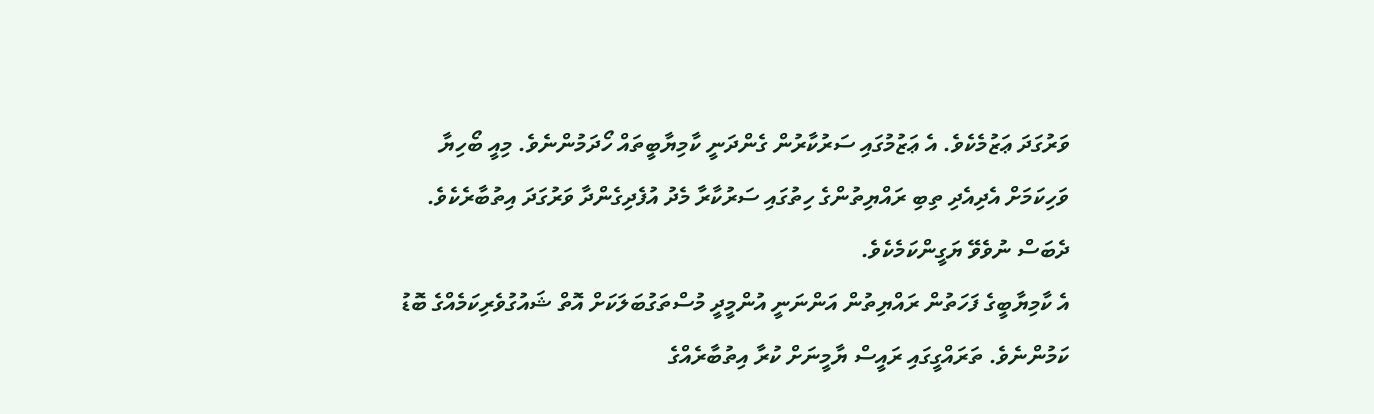ވަރުގަދަ ޢަޒުމެކެވެ. އެ ޢަޒުމުގައި ސަރުކާރުން ގެންދަނީ ކާމިޔާބީތައް ހޯދަމުންނެވެ. މިއީ ބޯހިޔާ ވަހިކަމަށް އެދިއެދި ތިބި ރައްޔިތުންގެ ހިތުގައި ސަރުކާރާ މެދު އުފެދިގެންދާ ވަރުގަދަ އިތުބާރެކެވެ. ދެބަސް ނުވެވޭ ޔަގީންކަމެކެވެ.
އެ ކާމިޔާބީގެ ފަހަތުން ރައްޔިތުން އަންނަނީ އުންމީދީ މުސްތަގުބަލަކަށް އޮތް ޝައުގުވެރިކަމެއްގެ ބޮޑު ކަމުންނެވެ. ތަރައްގީގައި ރައީސް ޔާމީނަށް ކުރާ އިތުބާރެއްގެ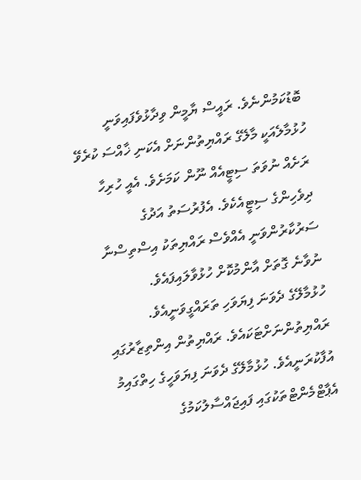ބޮޑުކަމުންނެވެ. ރައީސް ޔާމީން ވިދާޅުވެފައިވަނީ ހުޅުމާލެއަކީ މާލޭގެ ރައްޔިތުންނަށް އެކަނި ޚާއްސަ ކުރެވޭ ރަށެއް ނުވަތަ ސިޓީއެއް ނޫން ކަމަށެވެ. އެއީ ހުރިހާ ދިވެހިންގެ ސިޓީއެކެވެ. އެފުރުސަތު އަދުގެ ސަރުކާރުންވަނީ އެއްވެސް ރައްޔިތަކު އިސްތިސްނާ ނުވާނެ ގޮތަށް އާންމުކޮށް ހުޅުވާލައިފައެވެ.
ހުޅުމާލޭގެ ދެވަނަ ފިޔަވަހި ތަރައްގީވަނީއެވެ. ރައްޔިތުންނަށްޓަކައެވެ. ރައްޔިތުން އިންތިޒާރުގައި އުފާކުރަނީއެވެ. ހުޅުމާލޭގެ ދެވަނަ ފިޔަވަހީގެ ހިތްގައިމު އެޕާޓްމެންޓްތަކުގައި ފައިޖައްސާލުކަމުގެ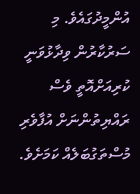އުންމީދުގައެވެ. މި ސަރުކާރުން ވިދާޅުވަނީ ކުރިއަށްއޮތީ ވެސް ރައްޔިތުންނަށް އުފާވެރި މުސްތަގުބަލެއް ކަމަށެވެ.